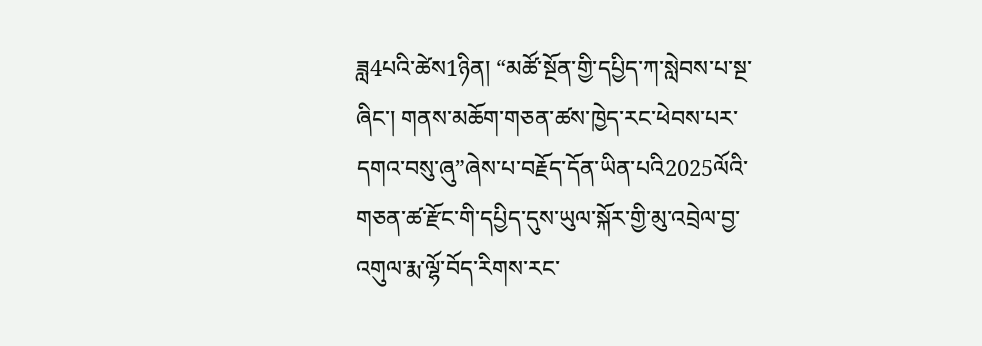ཟླ4པའི་ཚེས1ཉིན། “མཚོ་སྔོན་གྱི་དཔྱིད་ཀ་སླེབས་པ་སྔ་ཞིང་། གནས་མཆོག་གཅན་ཚས་ཁྱེད་རང་ཕེབས་པར་དགའ་བསུ་ཞུ”ཞེས་པ་བརྗོད་དོན་ཡིན་པའི2025ལོའི་གཅན་ཚ་རྫོང་གི་དཔྱིད་དུས་ཡུལ་སྐོར་གྱི་མུ་འབྲེལ་བྱ་འགུལ་རྨ་ལྷོ་བོད་རིགས་རང་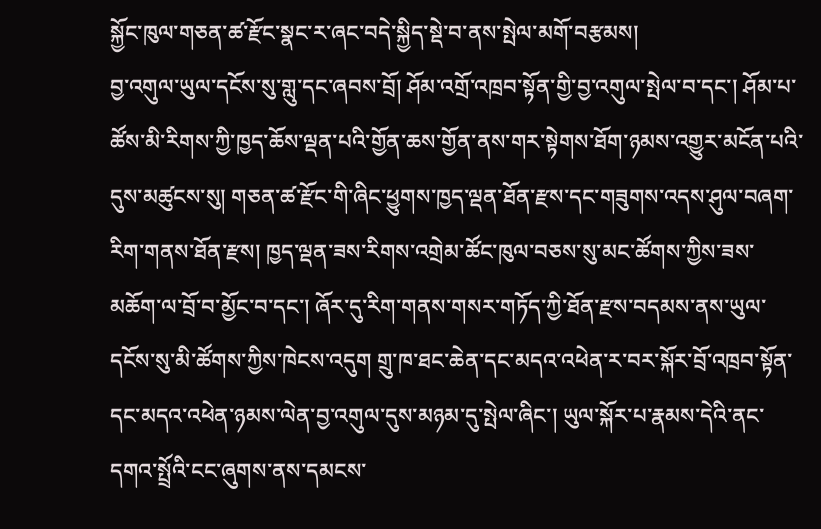སྐྱོང་ཁུལ་གཅན་ཚ་རྫོང་སྣང་ར་ཞང་བདེ་སྐྱིད་སྡེ་བ་ནས་སྤེལ་མགོ་བརྩམས།
བྱ་འགུལ་ཡུལ་དངོས་སུ་གླུ་དང་ཞབས་བྲོ། ཤོམ་འགྲོ་འཁྲབ་སྟོན་གྱི་བྱ་འགུལ་སྤེལ་བ་དང་། ཤོམ་པ་ཚོས་མི་རིགས་ཀྱི་ཁྱད་ཆོས་ལྡན་པའི་གྱོན་ཆས་གྱོན་ནས་གར་སྟེགས་ཐོག་ཉམས་འགྱུར་མངོན་པའི་དུས་མཚུངས་སུ། གཅན་ཚ་རྫོང་གི་ཞིང་ཕྱུགས་ཁྱད་ལྡན་ཐོན་རྫས་དང་གཟུགས་འདས་ཤུལ་བཞག་རིག་གནས་ཐོན་རྫས། ཁྱད་ལྡན་ཟས་རིགས་འགྲེམ་ཚོང་ཁུལ་བཅས་སུ་མང་ཚོགས་ཀྱིས་ཟས་མཆོག་ལ་བྲོ་བ་མྱོང་བ་དང་། ཞོར་དུ་རིག་གནས་གསར་གཏོད་ཀྱི་ཐོན་རྫས་བདམས་ནས་ཡུལ་དངོས་སུ་མི་ཚོགས་ཀྱིས་ཁེངས་འདུག གྲུ་ཁ་ཐང་ཆེན་དང་མདའ་འཕེན་ར་བར་སྐོར་བྲོ་འཁྲབ་སྟོན་དང་མདའ་འཕེན་ཉམས་ལེན་བྱ་འགུལ་དུས་མཉམ་དུ་སྤེལ་ཞིང་། ཡུལ་སྐོར་པ་རྣམས་དེའི་ནང་དགའ་སྤྲོའི་ངང་ཞུགས་ནས་དམངས་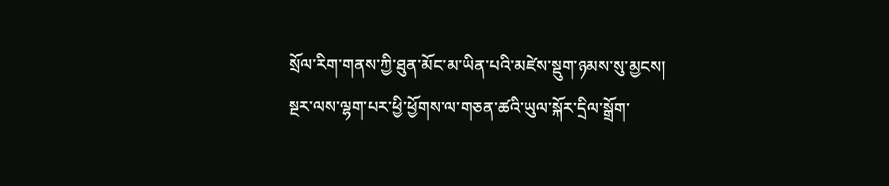སྲོལ་རིག་གནས་ཀྱི་ཐུན་མོང་མ་ཡིན་པའི་མཛེས་སྡུག་ཉམས་སུ་མྱངས།
སྔར་ལས་ལྷག་པར་ཕྱི་ཕྱོགས་ལ་གཅན་ཚའི་ཡུལ་སྐོར་དྲིལ་སྒྲོག་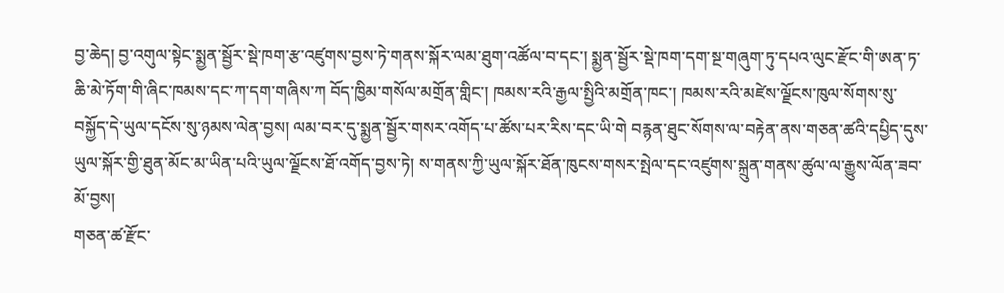བྱ་ཆེད། བྱ་འགུལ་སྟེང་སྨྱན་སྦྱོར་སྡེ་ཁག་རྩ་འཛུགས་བྱས་ཏེ་གནས་སྐོར་ལམ་ཐུག་འཚོལ་བ་དང་། སྨྱན་སྦྱོར་སྡེ་ཁག་དག་སྔ་གཞུག་ཏུ་དཔའ་ལུང་རྫོང་གི་ཨན་ཏ་ཆི་མེ་ཏོག་གི་ཞིང་ཁམས་དང་ཀ་དག་གཞིས་ཀ བོད་ཁྱིམ་གསོལ་མགྲོན་གླིང་། ཁམས་རའི་རྒྱལ་སྤྱིའི་མགྲོན་ཁང་། ཁམས་རའི་མཛེས་ལྗོངས་ཁུལ་སོགས་སུ་བསྐྱོད་དེ་ཡུལ་དངོས་སུ་ཉམས་ལེན་བྱས། ལམ་བར་དུ་སྨྱན་སྦྱོར་གསར་འགོད་པ་ཚོས་པར་རིས་དང་ཡི་གེ བརྙན་ཐུང་སོགས་ལ་བརྟེན་ནས་གཅན་ཚའི་དཔྱིད་དུས་ཡུལ་སྐོར་གྱི་ཐུན་མོང་མ་ཡིན་པའི་ཡུལ་ལྗོངས་ཐོ་འགོད་བྱས་ཏེ། ས་གནས་ཀྱི་ཡུལ་སྐོར་ཐོན་ཁུངས་གསར་སྤེལ་དང་འཛུགས་སྐྲུན་གནས་ཚུལ་ལ་རྒྱུས་ལོན་ཟབ་མོ་བྱས།
གཅན་ཚ་རྫོང་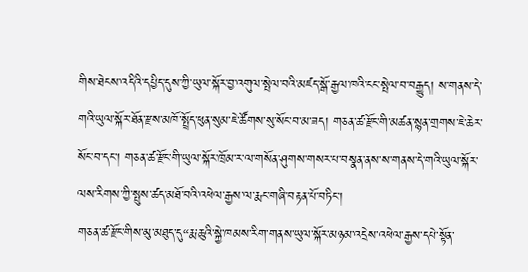གིས་ཐེངས་འདིའི་དཔྱིད་དུས་ཀྱི་ཡུལ་སྐོར་བྱ་འགུལ་སྤེལ་བའི་མཛད་སྒོ་རྒྱལ་ཁའི་ངང་སྤེལ་བ་བརྒྱུད། ས་གནས་དེ་གའི་ཡུལ་སྐོར་ཐོན་རྫས་མཁོ་སྤྲོད་ཕུན་སུམ་ཇེ་ཚོགས་སུ་སོང་བ་མ་ཟད། གཅན་ཚ་རྫོང་གི་མཚན་སྙན་གྲགས་ཇེ་ཆེར་སོང་བ་དང་། གཅན་ཚ་རྫོང་གི་ཡུལ་སྐོར་ཁྲོམ་ར་ལ་གསོན་ཤུགས་གསར་པ་བསྣན་ནས་ས་གནས་དེ་གའི་ཡུལ་སྐོར་ལས་རིགས་ཀྱི་སྤུས་ཚད་མཐོ་བའི་འཕེལ་རྒྱས་ལ་རྨང་གཞི་བརྟན་པོ་བཏིང་།
གཅན་ཚ་རྫོང་གིས་མུ་མཐུད་དུ“རྨ་ཆུའི་སྐྱེ་ཁམས་རིག་གནས་ཡུལ་སྐོར་མཉམ་འདྲེས་འཕེལ་རྒྱས་དཔེ་སྟོན་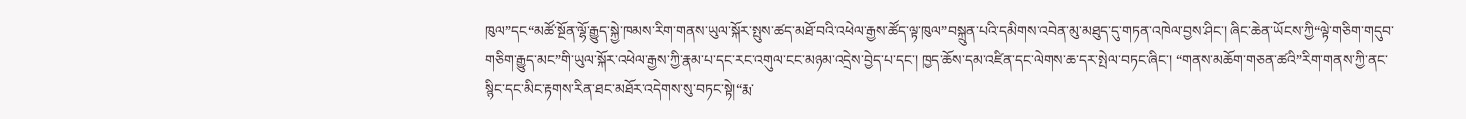ཁུལ”དང“མཚོ་སྔོན་ལྷོ་རྒྱུད་སྐྱེ་ཁམས་རིག་གནས་ཡུལ་སྐོར་སྤུས་ཚད་མཐོ་བའི་འཕེལ་རྒྱས་ཚོད་ལྟ་ཁུལ”བསྐྲུན་པའི་དམིགས་འབེན་མུ་མཐུད་དུ་གཏན་འཁེལ་བྱས་ཤིང་། ཞིང་ཆེན་ཡོངས་ཀྱི“ལྟེ་གཅིག་གདུབ་གཅིག་རྒྱུད་མང”གི་ཡུལ་སྐོར་འཕེལ་རྒྱས་ཀྱི་རྣམ་པ་དང་རང་འགུལ་ངང་མཉམ་འདྲེས་བྱེད་པ་དང་། ཁྱད་ཆོས་དམ་འཛིན་དང་ལེགས་ཆ་དར་སྤེལ་བཏང་ཞིང་། “གནས་མཆོག་གཅན་ཚའི”རིག་གནས་ཀྱི་ནང་སྙིང་དང་མིང་རྟགས་རིན་ཐང་མཐོར་འདེགས་སུ་བཏང་སྟེ།“རྨ་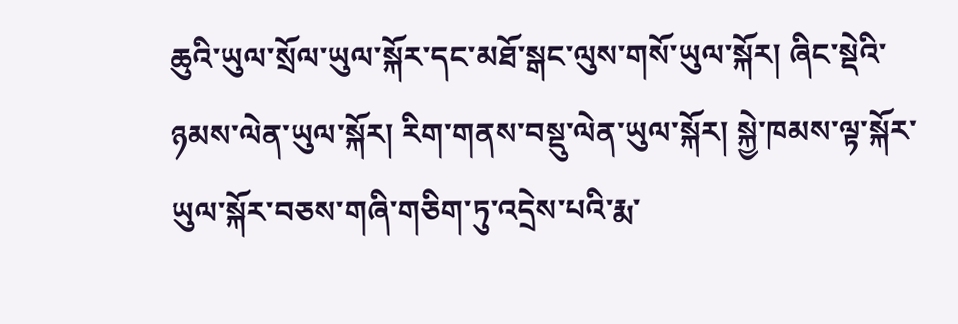ཆུའི་ཡུལ་སྲོལ་ཡུལ་སྐོར་དང་མཐོ་སྒང་ལུས་གསོ་ཡུལ་སྐོར། ཞིང་སྡེའི་ཉམས་ལེན་ཡུལ་སྐོར། རིག་གནས་བསྡུ་ལེན་ཡུལ་སྐོར། སྐྱེ་ཁམས་ལྟ་སྐོར་ཡུལ་སྐོར་བཅས་གཞི་གཅིག་ཏུ་འདྲེས་པའི་རྨ་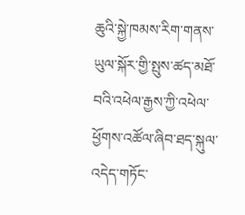ཆུའི་སྐྱེ་ཁམས་རིག་གནས་ཡུལ་སྐོར་གྱི་སྤུས་ཚད་མཐོ་བའི་འཕེལ་རྒྱས་ཀྱི་འཕེལ་ཕྱོགས་འཚོལ་ཞིབ་ཐད་སྐུལ་འདེད་གཏོང་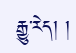རྒྱུ་རེད། །